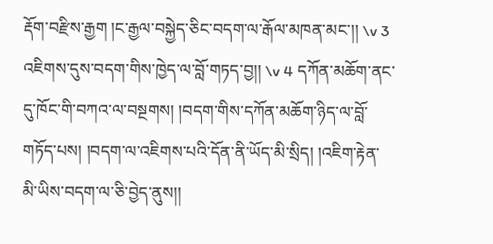རྡོག་བརྫིས་རྒྱག །ང་རྒྱལ་བསྐྱེད་ཅིང་བདག་ལ་རྒོལ་མཁན་མང་།། \v 3 འཇིགས་དུས་བདག་གིས་ཁྱེད་ལ་བློ་གཏད་བྱ།། \v 4 དཀོན་མཆོག་ནང་དུ་ཁོང་གི་བཀའ་ལ་བསྔགས། །བདག་གིས་དཀོན་མཆོག་ཉིད་ལ་བློ་གཏོད་པས། །བདག་ལ་འཇིགས་པའི་དོན་ནི་ཡོད་མི་སྲིད། །འཇིག་རྟེན་མི་ཡིས་བདག་ལ་ཅི་བྱེད་ནུས།།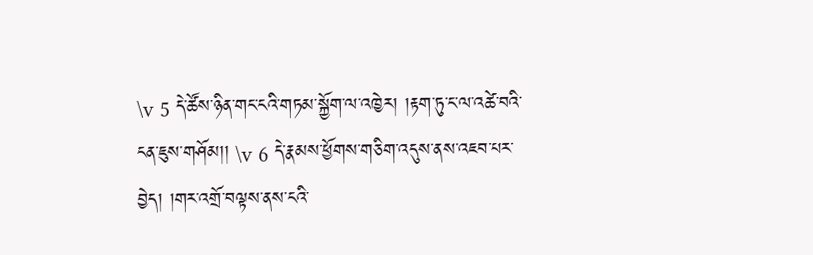\v 5 དེ་ཚོས་ཉིན་གང་ངའི་གཏམ་སྐྱོག་ལ་འཁྱེར། །རྟག་ཏུ་ང་ལ་འཚེ་བའི་ངན་ཇུས་གཤོམ།། \v 6 དེ་རྣམས་ཕྱོགས་གཅིག་འདུས་ནས་འཇབ་པར་བྱེད། །གར་འགྲོ་བལྟས་ནས་ངའི་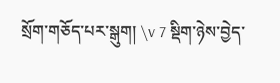སྲོག་གཅོད་པར་སྒུག། \v 7 སྡིག་ཉེས་བྱེད་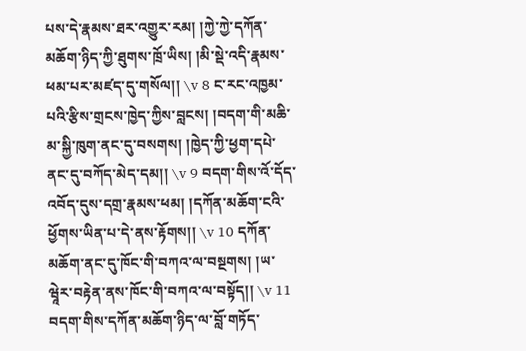པས་དེ་རྣམས་ཐར་འགྱུར་རམ། །ཀྱེ་ཀྱེ་དཀོན་མཆོག་ཉིད་ཀྱི་ཐུགས་ཁྲོ་ཡིས། །མི་སྡེ་འདི་རྣམས་ཕམ་པར་མཛད་དུ་གསོལ།། \v 8 ང་རང་འཁྱམ་པའི་རྩིས་གྲངས་ཁྱེད་ཀྱིས་བླངས། །བདག་གི་མཆི་མ་སྐྱི་ཁུག་ནང་དུ་བསགས། །ཁྱེད་ཀྱི་ཕྱག་དཔེ་ནང་དུ་བཀོད་མེད་དམ།། \v 9 བདག་གིས་འོ་དོད་འབོད་དུས་དགྲ་རྣམས་ཕམ། །དཀོན་མཆོག་ངའི་ཕྱོགས་ཡིན་པ་དེ་ནས་རྟོགས།། \v 10 དཀོན་མཆོག་ནང་དུ་ཁོང་གི་བཀའ་ལ་བསྔགས། །ཡ་ཝཱེར་བརྟེན་ནས་ཁོང་གི་བཀའ་ལ་བསྟོད།། \v 11 བདག་གིས་དཀོན་མཆོག་ཉིད་ལ་བློ་གཏོད་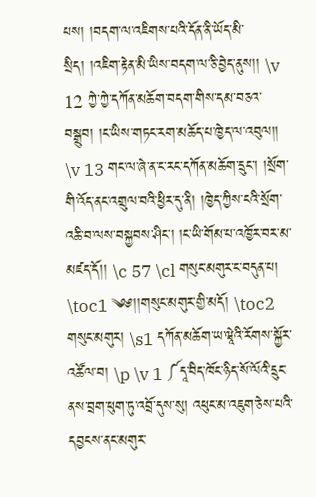པས། །བདག་ལ་འཇིགས་པའི་དོན་ནི་ཡོད་མི་སྲིད། །འཇིག་རྟེན་མི་ཡིས་བདག་ལ་ཅི་བྱེད་ནུས།། \v 12 ཀྱེ་ཀྱེ་དཀོན་མཆོག་བདག་གིས་དམ་བཅའ་བསྒྲུབ། །ང་ཡིས་གཏང་རག་མཆོད་པ་ཁྱེད་ལ་འབུལ།། \v 13 གང་ལ་ཞེ་ན་ང་རང་དཀོན་མཆོག་དྲུང་། །སྲོག་གི་འོད་ནང་འགྲུལ་བའི་ཕྱིར་དུ་ནི། །ཁྱེད་ཀྱིས་ངའི་སྲོག་འཆི་བ་ལས་བསྐྱབས་ཤིང་། །ང་ཡི་གོམ་པ་འཁྱོར་བར་མ་མཛད་དོ།། \c 57 \cl གསུང་མགུར་ང་བདུན་པ། \toc1 ༄༅།།གསུང་མགུར་གྱི་མདོ། \toc2 གསུང་མགུར། \s1 དཀོན་མཆོག་ཡ་ཝཱེའི་རོགས་སྐྱོར་འཚོལ་བ། \p \v 1 ༼དཱ་བིད་ཁོང་ཉིད་སོ་ལོའི་དྲུང་ནས་བྲག་ཕུག་ཏུ་འབྲོ་དུས་སུ། འཕུང་མ་འཇུག་ཅེས་པའི་དབྱངས་ནང་མགུར་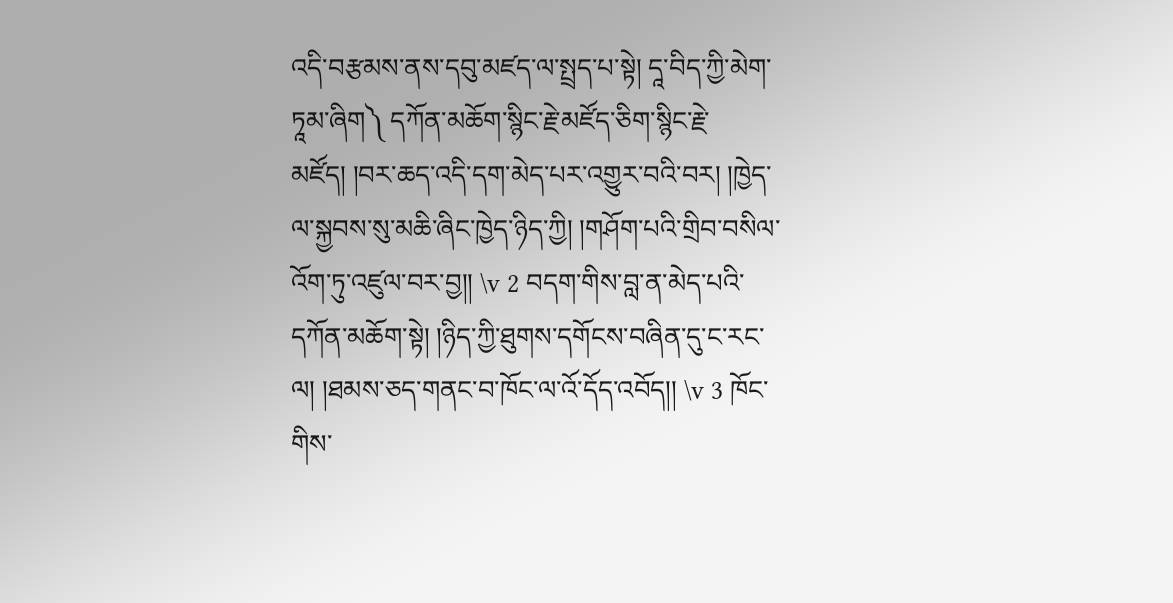འདི་བརྩམས་ནས་དབུ་མཛད་ལ་སྤྲད་པ་སྟེ། དཱ་བིད་ཀྱི་མེག་ཏཱམ་ཞིག༽ དཀོན་མཆོག་སྙིང་རྗེ་མཛོད་ཅིག་སྙིང་རྗེ་མཛོད། །བར་ཆད་འདི་དག་མེད་པར་འགྱུར་བའི་བར། །ཁྱེད་ལ་སྐྱབས་སུ་མཆི་ཞིང་ཁྱེད་ཉིད་ཀྱི། །གཤོག་པའི་གྲིབ་བསིལ་འོག་ཏུ་འཛུལ་བར་བྱ།། \v 2 བདག་གིས་བླ་ན་མེད་པའི་དཀོན་མཆོག་སྟེ། །ཉིད་ཀྱི་ཐུགས་དགོངས་བཞིན་དུ་ང་རང་ལ། །ཐམས་ཅད་གནང་བ་ཁོང་ལ་འོ་དོད་འབོད།། \v 3 ཁོང་གིས་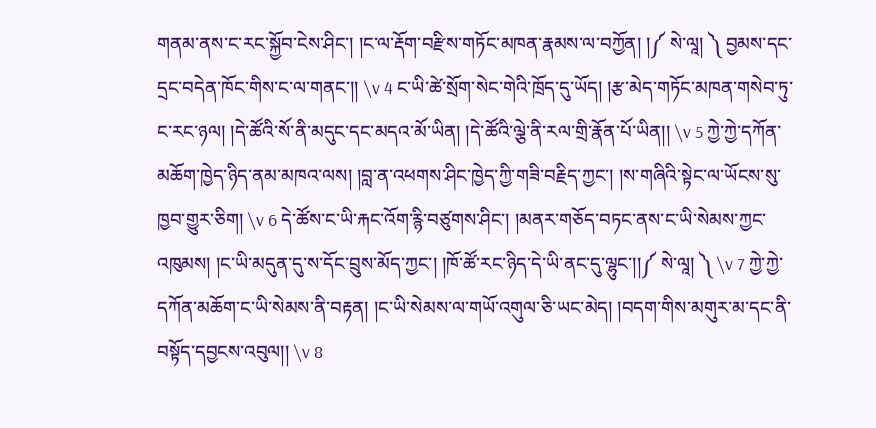གནམ་ནས་ང་རང་སྐྱོབ་ངེས་ཤིང་། །ང་ལ་རྡོག་བརྫིས་གཏོང་མཁན་རྣམས་ལ་བཀྱོན། །༼ སེ་ལཱ། ༽ བྱམས་དང་དྲང་བདེན་ཁོང་གིས་ང་ལ་གནང་།། \v 4 ང་ཡི་ཚེ་སྲོག་སེང་གེའི་ཁྲོད་དུ་ཡོད། །རྩ་མེད་གཏོང་མཁན་གསེབ་ཏུ་ང་རང་ཉལ། །དེ་ཚོའི་སོ་ནི་མདུང་དང་མདའ་མོ་ཡིན། །དེ་ཚོའི་ལྕེ་ནི་རལ་གྲི་རྣོན་པོ་ཡིན།། \v 5 ཀྱེ་ཀྱེ་དཀོན་མཆོག་ཁྱེད་ཉིད་ནམ་མཁའ་ལས། །བླ་ན་འཕགས་ཤིང་ཁྱེད་ཀྱི་གཟི་བརྗིད་ཀྱང་། །ས་གཞིའི་སྟེང་ལ་ཡོངས་སུ་ཁྱབ་གྱུར་ཅིག། \v 6 དེ་ཚོས་ང་ཡི་རྐང་འོག་རྙི་བཙུགས་ཤིང་། །མནར་གཅོད་བཏང་ནས་ང་ཡི་སེམས་ཀྱང་འཁུམས། །ང་ཡི་མདུན་དུ་ས་དོང་བྲུས་མོད་ཀྱང་། །ཁོ་ཚོ་རང་ཉིད་དེ་ཡི་ནང་དུ་ལྷུང་།།༼ སེ་ལཱ། ༽ \v 7 ཀྱེ་ཀྱེ་དཀོན་མཆོག་ང་ཡི་སེམས་ནི་བརྟན། །ང་ཡི་སེམས་ལ་གཡོ་འགུལ་ཅི་ཡང་མེད། །བདག་གིས་མགུར་མ་དང་ནི་བསྟོད་དབྱངས་འབུལ།། \v 8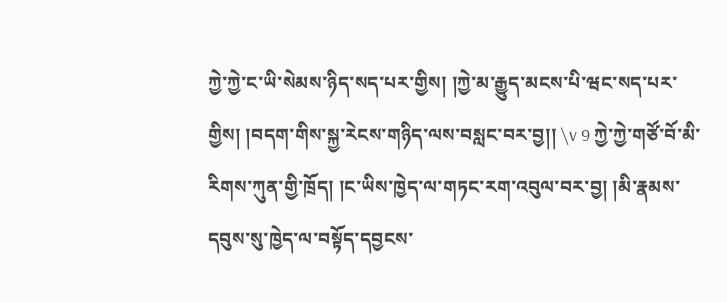ཀྱེ་ཀྱེ་ང་ཡི་སེམས་ཉིད་སད་པར་གྱིས། །ཀྱེ་མ་རྒྱུད་མངས་པི་ཝང་སད་པར་གྱིས། །བདག་གིས་སྐྱ་རེངས་གཉིད་ལས་བསླང་བར་བྱ།། \v 9 ཀྱེ་ཀྱེ་གཙོ་བོ་མི་རིགས་ཀུན་གྱི་ཁྲོད། །ང་ཡིས་ཁྱེད་ལ་གཏང་རག་འབུལ་བར་བྱ། །མི་རྣམས་དབུས་སུ་ཁྱེད་ལ་བསྟོད་དབྱངས་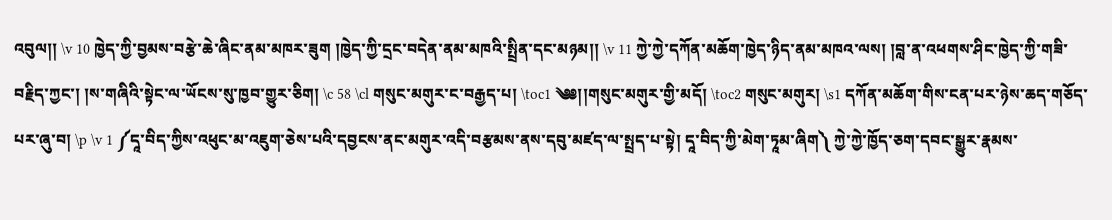འབུལ།། \v 10 ཁྱེད་ཀྱི་བྱམས་བརྩེ་ཆེ་ཞིང་ནམ་མཁར་ཟུག །ཁྱེད་ཀྱི་དྲང་བདེན་ནམ་མཁའི་སྤྲིན་དང་མཉམ།། \v 11 ཀྱེ་ཀྱེ་དཀོན་མཆོག་ཁྱེད་ཉིད་ནམ་མཁའ་ལས། །བླ་ན་འཕགས་ཤིང་ཁྱེད་ཀྱི་གཟི་བརྗིད་ཀྱང་། །ས་གཞིའི་སྟེང་ལ་ཡོངས་སུ་ཁྱབ་གྱུར་ཅིག། \c 58 \cl གསུང་མགུར་ང་བརྒྱད་པ། \toc1 ༄༅།།གསུང་མགུར་གྱི་མདོ། \toc2 གསུང་མགུར། \s1 དཀོན་མཆོག་གིས་ངན་པར་ཉེས་ཆད་གཅོད་པར་ཞུ་བ། \p \v 1 ༼དཱ་བིད་ཀྱིས་འཕུང་མ་འཇུག་ཅེས་པའི་དབྱངས་ནང་མགུར་འདི་བརྩམས་ནས་དབུ་མཛད་ལ་སྤྲད་པ་སྟེ། དཱ་བིད་ཀྱི་མེག་ཏཱམ་ཞིག༽ ཀྱེ་ཀྱེ་ཁྱོད་ཅག་དབང་སྒྱུར་རྣམས་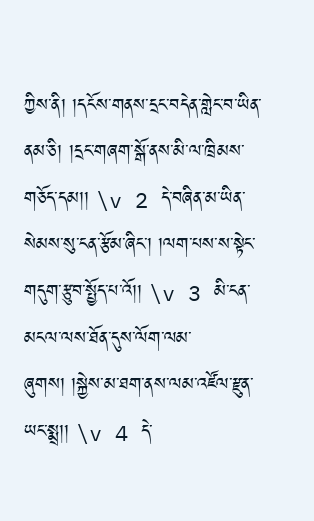ཀྱིས་ནི། །དངོས་གནས་དྲང་བདེན་གླེང་བ་ཡིན་ནམ་ཅི། །དྲང་གཞག་སྒོ་ནས་མི་ལ་ཁྲིམས་གཅོད་དམ།། \v 2 དེ་བཞིན་མ་ཡིན་སེམས་སུ་ངན་རྩོམ་ཞིང་། །ལག་པས་ས་སྟེང་གདུག་རྩུབ་སྤྱོད་པ་འོ།། \v 3 མི་ངན་མངལ་ལས་ཐོན་དུས་ལོག་ལམ་ཞུགས། །སྐྱེས་མ་ཐག་ནས་ལམ་འཛོལ་རྫུན་ཡང་སྨྲ།། \v 4 དེ་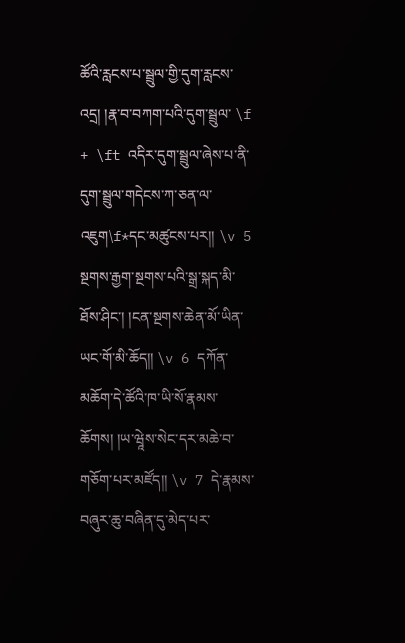ཚོའི་རླངས་པ་སྦྲུལ་གྱི་དུག་རླངས་འདྲ། །རྣ་བ་བཀག་པའི་དུག་སྦྲུལ་ \f + \ft འདིར་དུག་སྦྲུལ་ཞེས་པ་ནི་དུག་སྦྲུལ་གདེངས་ཀ་ཅན་ལ་འཇུག\f*དང་མཚུངས་པར།། \v 5 སྔགས་རྒྱག་སྔགས་པའི་སྒྲ་སྐད་མི་ཐོས་ཤིང་། །ངན་སྔགས་ཆེན་མོ་ཡིན་ཡང་གོ་མི་ཆོད།། \v 6 དཀོན་མཆོག་དེ་ཚོའི་ཁ་ཡི་སོ་རྣམས་ཆོགས། །ཡ་ཝཱེས་སེང་དར་མཆེ་བ་གཅོག་པར་མཛོད།། \v 7 དེ་རྣམས་བཞུར་ཆུ་བཞིན་དུ་མེད་པར་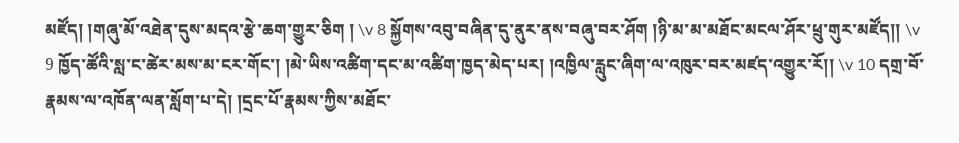མཛོད། །གཞུ་མོ་འཐེན་དུས་མདའ་རྩེ་ཆག་གྱུར་ཅིག ། \v 8 སྐྱོགས་འབུ་བཞིན་དུ་ནུར་ནས་བཞུ་བར་ཤོག །ཉི་མ་མ་མཐོང་མངལ་ཤོར་ཕྲུ་གུར་མཛོད།། \v 9 ཁྱོད་ཚོའི་སླ་ང་ཚེར་མས་མ་ངར་གོང་། །མེ་ཡིས་འཚིག་དང་མ་འཚིག་ཁྱད་མེད་པར། །འཁྱིལ་རླུང་ཞིག་ལ་འཁུར་བར་མཛད་འགྱུར་རོ།། \v 10 དགྲ་བོ་རྣམས་ལ་འཁོན་ལན་སློག་པ་དེ། །དྲང་པོ་རྣམས་ཀྱིས་མཐོང་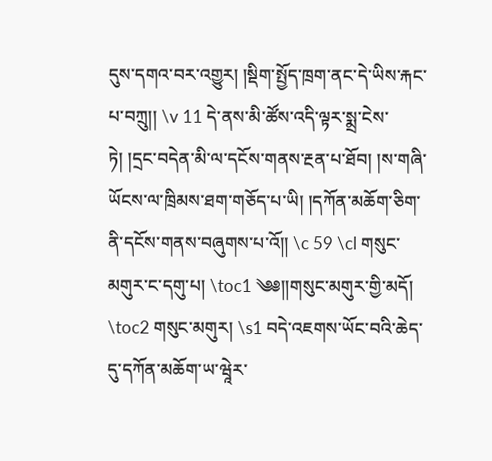དུས་དགའ་བར་འགྱུར། །སྡིག་སྤྱོད་ཁྲག་ནང་དེ་ཡིས་རྐང་པ་བཀྲུ།། \v 11 དེ་ནས་མི་ཚོས་འདི་ལྟར་སྨྲ་ངེས་ཏེ། །དྲང་བདེན་མི་ལ་དངོས་གནས་རྔན་པ་ཐོབ། །ས་གཞི་ཡོངས་ལ་ཁྲིམས་ཐག་གཅོད་པ་ཡི། །དཀོན་མཆོག་ཅིག་ནི་དངོས་གནས་བཞུགས་པ་འོ།། \c 59 \cl གསུང་མགུར་ང་དགུ་པ། \toc1 ༄༅།།གསུང་མགུར་གྱི་མདོ། \toc2 གསུང་མགུར། \s1 བདེ་འཇགས་ཡོང་བའི་ཆེད་དུ་དཀོན་མཆོག་ཡ་ཝཱེར་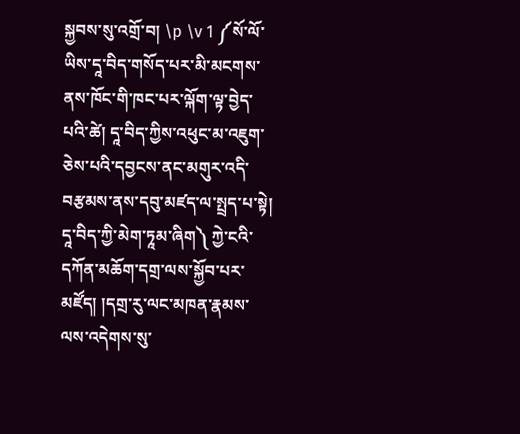སྐྱབས་སུ་འགྲོ་བ། \p \v 1 ༼སོ་ལོ་ཡིས་དཱ་བིད་གསོད་པར་མི་མངགས་ནས་ཁོང་གི་ཁང་པར་ལྐོག་ལྟ་བྱེད་པའི་ཚེ། དཱ་བིད་ཀྱིས་འཕུང་མ་འཇུག་ཅེས་པའི་དབྱངས་ནང་མགུར་འདི་བརྩམས་ནས་དབུ་མཛད་ལ་སྤྲད་པ་སྟེ། དཱ་བིད་ཀྱི་མེག་ཏཱམ་ཞིག༽ ཀྱེ་ངའི་དཀོན་མཆོག་དགྲ་ལས་སྐྱོབ་པར་མཛོད། །དགྲ་རུ་ལང་མཁན་རྣམས་ལས་འདེགས་སུ་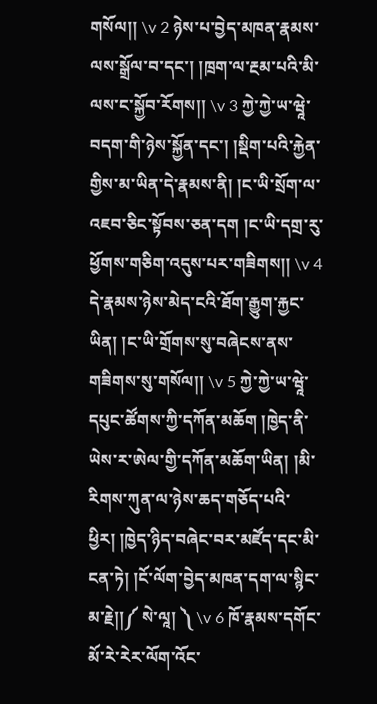གསོལ།། \v 2 ཉེས་པ་བྱེད་མཁན་རྣམས་ལས་སྒྲོལ་བ་དང་། །ཁྲག་ལ་རྔམ་པའི་མི་ལས་ང་སྐྱོབ་རོགས།། \v 3 ཀྱེ་ཀྱེ་ཡ་ཝཱེ་བདག་གི་ཉེས་སྐྱོན་དང་། །སྡིག་པའི་རྐྱེན་གྱིས་མ་ཡིན་དེ་རྣམས་ནི། །ང་ཡི་སྲོག་ལ་འཇབ་ཅིང་སྟོབས་ཅན་དག །ང་ཡི་དགྲ་རུ་ཕྱོགས་གཅིག་འདུས་པར་གཟིགས།། \v 4 དེ་རྣམས་ཉེས་མེད་ངའི་ཐོག་རྒྱུག་རྐྱང་ཡིན། །ང་ཡི་གྲོགས་སུ་བཞེངས་ནས་གཟིགས་སུ་གསོལ།། \v 5 ཀྱེ་ཀྱེ་ཡ་ཝཱེ་དཔུང་ཚོགས་ཀྱི་དཀོན་མཆོག །ཁྱེད་ནི་ཡེས་ར་ཨེལ་གྱི་དཀོན་མཆོག་ཡིན། །མི་རིགས་ཀུན་ལ་ཉེས་ཆད་གཅོད་པའི་ཕྱིར། །ཁྱེད་ཉིད་བཞེང་བར་མཛོད་དང་མི་ངན་ཏེ། །ངོ་ལོག་བྱེད་མཁན་དག་ལ་སྙིང་མ་རྗེ།།༼ སེ་ལཱ། ༽ \v 6 ཁོ་རྣམས་དགོང་མོ་རེ་རེར་ལོག་འོང་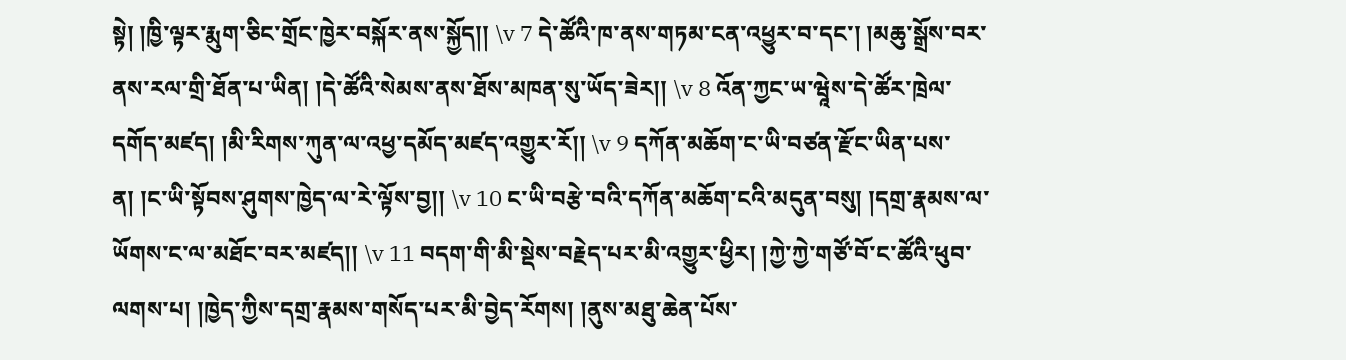སྟེ། །ཁྱི་ལྟར་རྨུག་ཅིང་གྲོང་ཁྱེར་བསྐོར་ནས་སྐྱོད།། \v 7 དེ་ཚོའི་ཁ་ནས་གཏམ་ངན་འཕྱུར་བ་དང་། །མཆུ་སྒྲོས་བར་ནས་རལ་གྲི་ཐོན་པ་ཡིན། །དེ་ཚོའི་སེམས་ནས་ཐོས་མཁན་སུ་ཡོད་ཟེར།། \v 8 འོན་ཀྱང་ཡ་ཝཱེས་དེ་ཚོར་ཁྲེལ་དགོད་མཛད། །མི་རིགས་ཀུན་ལ་འཕྱ་དམོད་མཛད་འགྱུར་རོ།། \v 9 དཀོན་མཆོག་ང་ཡི་བཙན་རྫོང་ཡིན་པས་ན། །ང་ཡི་སྟོབས་ཤུགས་ཁྱེད་ལ་རེ་ལྟོས་བྱ།། \v 10 ང་ཡི་བརྩེ་བའི་དཀོན་མཆོག་ངའི་མདུན་བསུ། །དགྲ་རྣམས་ལ་ཡོགས་ང་ལ་མཐོང་བར་མཛད།། \v 11 བདག་གི་མི་སྡེས་བརྗེད་པར་མི་འགྱུར་ཕྱིར། །ཀྱེ་ཀྱེ་གཙོ་བོ་ང་ཚོའི་ཕུབ་ལགས་པ། །ཁྱེད་ཀྱིས་དགྲ་རྣམས་གསོད་པར་མི་བྱེད་རོགས། །ནུས་མཐུ་ཆེན་པོས་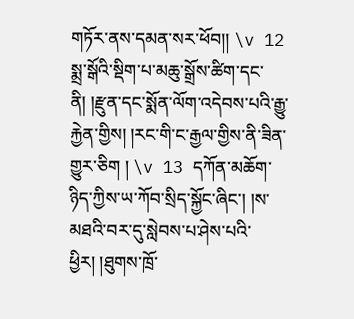གཏོར་ནས་དམན་སར་ཕོབ།། \v 12 སྨྲ་སྒོའི་སྡིག་པ་མཆུ་སྒྲོས་ཚིག་དང་ནི། །རྫུན་དང་སྨོན་ལོག་འདེབས་པའི་རྒྱུ་རྐྱེན་གྱིས། །རང་གི་ང་རྒྱལ་གྱིས་ནི་ཟིན་གྱུར་ཅིག ། \v 13 དཀོན་མཆོག་ཉིད་ཀྱིས་ཡ་ཀོབ་སྲིད་སྐྱོང་ཞིང་། །ས་མཐའི་བར་དུ་སླེབས་པ་ཤེས་པའི་ཕྱིར། །ཐུགས་ཁྲོ་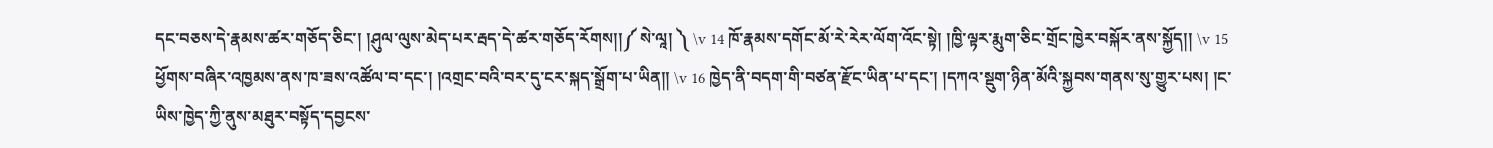དང་བཅས་དེ་རྣམས་ཚར་གཅོད་ཅིང་། །ཤུལ་ལུས་མེད་པར་རྦད་དེ་ཚར་གཅོད་རོགས།།༼ སེ་ལཱ། ༽ \v 14 ཁོ་རྣམས་དགོང་མོ་རེ་རེར་ལོག་འོང་སྟེ། །ཁྱི་ལྟར་རྨུག་ཅིང་གྲོང་ཁྱེར་བསྐོར་ནས་སྐྱོད།། \v 15 ཕྱོགས་བཞིར་འཁྱམས་ནས་ཁ་ཟས་འཚོལ་བ་དང་། །འགྲང་བའི་བར་དུ་ངར་སྐད་སྒྲོག་པ་ཡིན།། \v 16 ཁྱེད་ནི་བདག་གི་བཙན་རྫོང་ཡིན་པ་དང་། །དཀའ་སྡུག་ཉིན་མོའི་སྐྱབས་གནས་སུ་གྱུར་པས། །ང་ཡིས་ཁྱེད་ཀྱི་ནུས་མཐུར་བསྟོད་དབྱངས་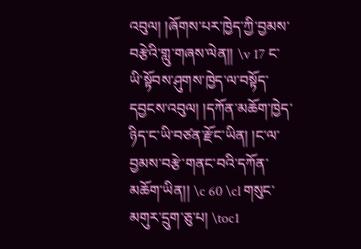འབུལ། །ཞོགས་པར་ཁྱེད་ཀྱི་བྱམས་བརྩེའི་གླུ་གཞས་ལེན།། \v 17 ང་ཡི་སྟོབས་ཤུགས་ཁྱེད་ལ་བསྟོད་དབྱངས་འབུལ། །དཀོན་མཆོག་ཁྱེད་ཉིད་ང་ཡི་བཙན་རྫོང་ཡིན། །ང་ལ་བྱམས་བརྩེ་གནང་བའི་དཀོན་མཆོག་ཡིན།། \c 60 \cl གསུང་མགུར་དྲུག་ཅུ་པ། \toc1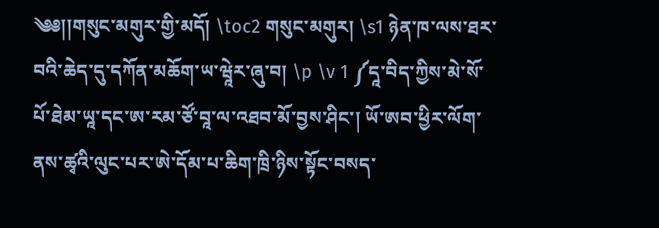༄༅།།གསུང་མགུར་གྱི་མདོ། \toc2 གསུང་མགུར། \s1 ཉེན་ཁ་ལས་ཐར་བའི་ཆེད་དུ་དཀོན་མཆོག་ཡ་ཝཱེར་ཞུ་བ། \p \v 1 ༼དཱ་བིད་ཀྱིས་མེ་སོ་པོ་ཐེམ་ཡཱ་དང་ཨ་རམ་ཙོ་བཱ་ལ་འཐབ་མོ་བྱས་ཤིང་། ཡོ་ཨབ་ཕྱིར་ལོག་ནས་ཚྭའི་ལུང་པར་ཨེ་དོམ་པ་ཆིག་ཁྲི་ཉིས་སྟོང་བསད་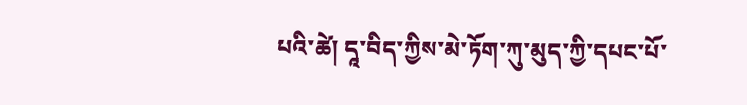པའི་ཚེ། དཱ་བིད་ཀྱིས་མེ་ཏོག་ཀུ་མུད་ཀྱི་དཔང་པོ་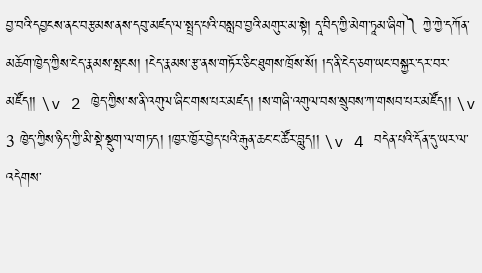བྱ་བའི་དབྱངས་ནང་བརྩམས་ནས་དབུ་མཛད་ལ་སྤྲད་པའི་བསླབ་བྱའི་མགུར་མ་སྟེ། དཱ་བིད་ཀྱི་མེག་ཏཱམ་ཞིག༽ ཀྱེ་ཀྱེ་དཀོན་མཆོག་ཁྱེད་ཀྱིས་ངེད་རྣམས་སྤངས། །ངེད་རྣམས་རྩ་ནས་གཏོར་ཅིང་ཐུགས་ཁྲོས་སོ། །ད་ནི་ངེད་ཅག་ཡང་བསྐྱར་དར་བར་མཛོད།། \v 2 ཁྱེད་ཀྱིས་ས་ནི་འགུལ་ཞིང་གས་པར་མཛད། །ས་གཞི་འགུལ་བས་སྲུབས་ཀ་གསབ་པར་མཛོད།། \v 3 ཁྱེད་ཀྱིས་ཉིད་ཀྱི་མི་སྡེ་སྡུག་ལ་གཏད། །ཁྱར་ཁྱོར་བྱེད་པའི་རྒུན་ཆང་ང་ཚོར་བླུད།། \v 4 བདེན་པའི་དོན་དུ་ཡར་ལ་འདེགས་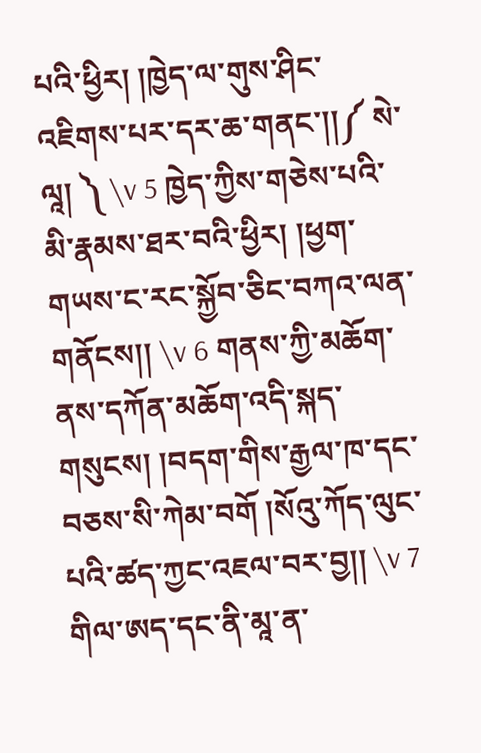པའི་ཕྱིར། །ཁྱེད་ལ་གུས་ཤིང་འཇིགས་པར་དར་ཆ་གནང་།།༼ སེ་ལཱ། ༽ \v 5 ཁྱེད་ཀྱིས་གཅེས་པའི་མི་རྣམས་ཐར་བའི་ཕྱིར། །ཕྱག་གཡས་ང་རང་སྐྱོབ་ཅིང་བཀའ་ལན་གནོངས།། \v 6 གནས་ཀྱི་མཆོག་ནས་དཀོན་མཆོག་འདི་སྐད་གསུངས། །བདག་གིས་རྒྱལ་ཁ་དང་བཅས་སི་ཀེམ་བགོ །སོའུ་ཀོད་ལུང་པའི་ཚད་ཀྱང་འཇལ་བར་བྱ།། \v 7 གིལ་ཨད་དང་ནི་མཱ་ན་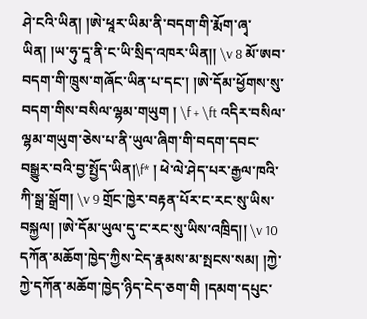ཤེ་ངའི་ཡིན། །ཨེ་ཕཱར་ཡིམ་ནི་བདག་གི་རྨོག་ཞྭ་ཡིན། །ཡ་ཧུ་དཱ་ནི་ང་ཡི་སྲིད་འཁར་ཡིན།། \v 8 མོ་ཨབ་བདག་གི་ཁྲུས་གཞོང་ཡིན་པ་དང་། །ཨེ་དོམ་ཕྱོགས་སུ་བདག་གིས་བསིལ་ལྷམ་གཡུག ། \f + \ft འདིར་བསིལ་ལྷམ་གཡུག་ཅེས་པ་ནི་ཡུལ་ཞིག་གི་བདག་དབང་བསྒྱུར་བའི་བྱ་སྤྱོད་ཡིན།\f* ། ཕེ་ལེ་ཤེད་པར་རྒྱལ་ཁའི་ཀི་སྒྲ་སྒྲོག། \v 9 གྲོང་ཁྱེར་བརྟན་པོར་ང་རང་སུ་ཡིས་བསྐྱལ། །ཨེ་དོམ་ཡུལ་དུ་ང་རང་སུ་ཡིས་འཁྲིད།། \v 10 དཀོན་མཆོག་ཁྱེད་ཀྱིས་ངེད་རྣམས་མ་སྤངས་སམ། །ཀྱེ་ཀྱེ་དཀོན་མཆོག་ཁྱེད་ཉིད་ངེད་ཅག་གི །དམག་དཔུང་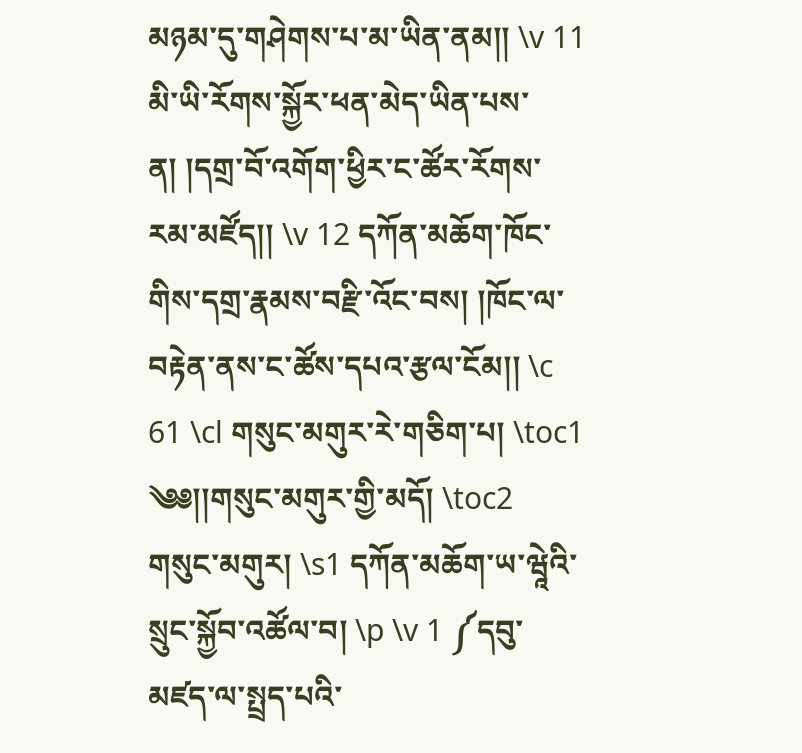མཉམ་དུ་གཤེགས་པ་མ་ཡིན་ནམ།། \v 11 མི་ཡི་རོགས་སྐྱོར་ཕན་མེད་ཡིན་པས་ན། །དགྲ་བོ་འགོག་ཕྱིར་ང་ཚོར་རོགས་རམ་མཛོད།། \v 12 དཀོན་མཆོག་ཁོང་གིས་དགྲ་རྣམས་བརྫི་འོང་བས། །ཁོང་ལ་བརྟེན་ནས་ང་ཚོས་དཔའ་རྩལ་ངོམ།། \c 61 \cl གསུང་མགུར་རེ་གཅིག་པ། \toc1 ༄༅།།གསུང་མགུར་གྱི་མདོ། \toc2 གསུང་མགུར། \s1 དཀོན་མཆོག་ཡ་ཝཱེའི་སྲུང་སྐྱོབ་འཚོལ་བ། \p \v 1 ༼དབུ་མཛད་ལ་སྤྲད་པའི་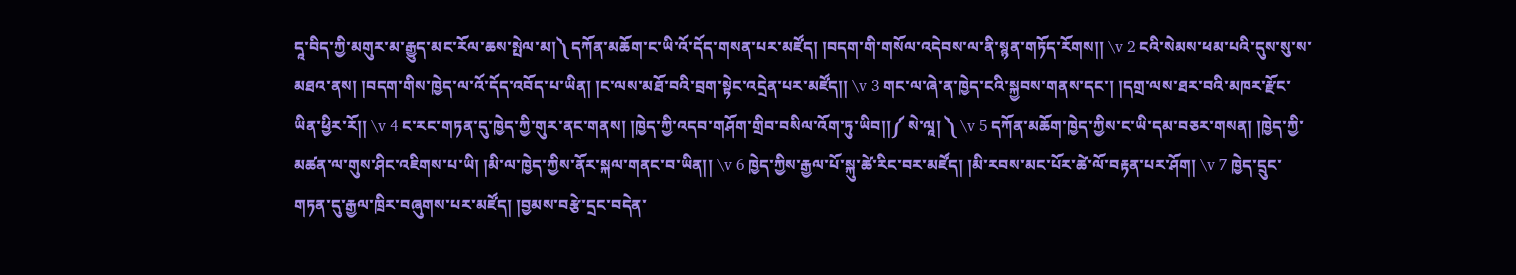དཱ་བིད་ཀྱི་མགུར་མ་རྒྱུད་མང་རོལ་ཆས་སྤེལ་མ།༽ དཀོན་མཆོག་ང་ཡི་འོ་དོད་གསན་པར་མཛོད། །བདག་གི་གསོལ་འདེབས་ལ་ནི་སྙན་གཏོད་རོགས།། \v 2 ངའི་སེམས་ཕམ་པའི་དུས་སུ་ས་མཐའ་ནས། །བདག་གིས་ཁྱེད་ལ་འོ་དོད་འབོད་པ་ཡིན། །ང་ལས་མཐོ་བའི་བྲག་སྟེང་འདྲེན་པར་མཛོད།། \v 3 གང་ལ་ཞེ་ན་ཁྱེད་ངའི་སྐྱབས་གནས་དང་། །དགྲ་ལས་ཐར་བའི་མཁར་རྫོང་ཡིན་ཕྱིར་རོ།། \v 4 ང་རང་གཏན་དུ་ཁྱེད་ཀྱི་གུར་ནང་གནས། །ཁྱེད་ཀྱི་འདབ་གཤོག་གྲིབ་བསིལ་འོག་ཏུ་ཡིབ།།༼ སེ་ལཱ། ༽ \v 5 དཀོན་མཆོག་ཁྱེད་ཀྱིས་ང་ཡི་དམ་བཅར་གསན། །ཁྱེད་ཀྱི་མཚན་ལ་གུས་ཤིང་འཇིགས་པ་ཡི། །མི་ལ་ཁྱེད་ཀྱིས་ནོར་སྐལ་གནང་བ་ཡིན།། \v 6 ཁྱེད་ཀྱིས་རྒྱལ་པོ་སྐུ་ཚེ་རིང་བར་མཛོད། །མི་རབས་མང་པོར་ཚེ་ལོ་བརྟན་པར་ཤོག། \v 7 ཁྱེད་དྲུང་གཏན་དུ་རྒྱལ་ཁྲིར་བཞུགས་པར་མཛོད། །བྱམས་བརྩེ་དྲང་བདེན་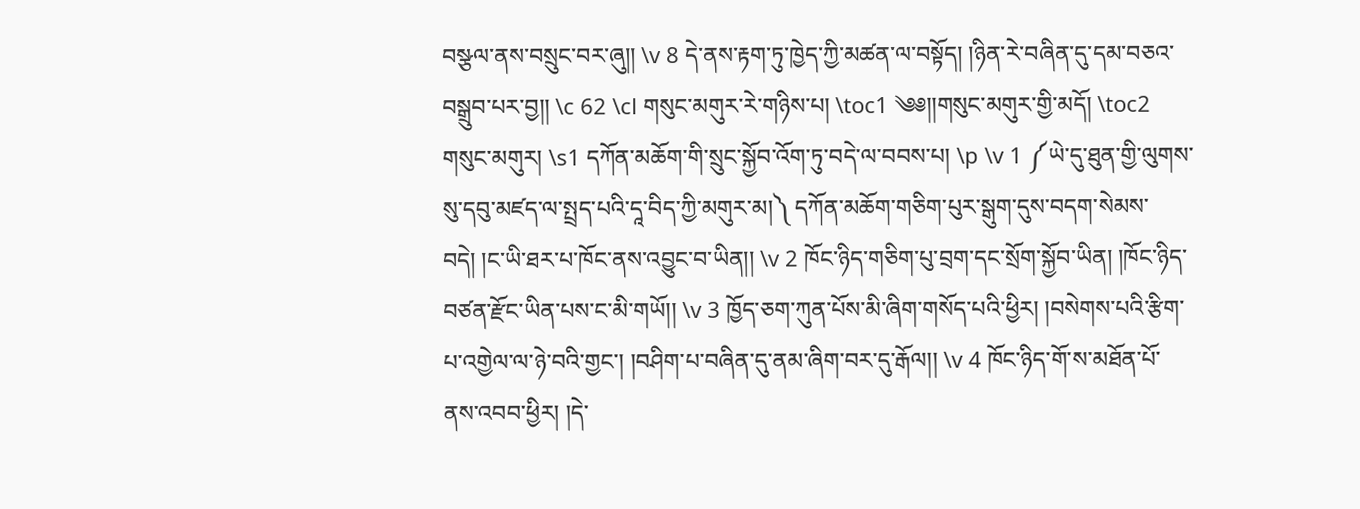བསྩལ་ནས་བསྲུང་བར་ཞུ།། \v 8 དེ་ནས་རྟག་ཏུ་ཁྱེད་ཀྱི་མཚན་ལ་བསྟོད། །ཉིན་རེ་བཞིན་དུ་དམ་བཅའ་བསྒྲུབ་པར་བྱ།། \c 62 \cl གསུང་མགུར་རེ་གཉིས་པ། \toc1 ༄༅།།གསུང་མགུར་གྱི་མདོ། \toc2 གསུང་མགུར། \s1 དཀོན་མཆོག་གི་སྲུང་སྐྱོབ་འོག་ཏུ་བདེ་ལ་བབས་པ། \p \v 1 ༼ཡེ་དུ་ཐུན་གྱི་ལུགས་སུ་དབུ་མཛད་ལ་སྤྲད་པའི་དཱ་བིད་ཀྱི་མགུར་མ།༽ དཀོན་མཆོག་གཅིག་པུར་སྒུག་དུས་བདག་སེམས་བདེ། །ང་ཡི་ཐར་པ་ཁོང་ནས་འབྱུང་བ་ཡིན།། \v 2 ཁོང་ཉིད་གཅིག་པུ་བྲག་དང་སྲོག་སྐྱོབ་ཡིན། །ཁོང་ཉིད་བཙན་རྫོང་ཡིན་པས་ང་མི་གཡོ།། \v 3 ཁྱོད་ཅག་ཀུན་པོས་མི་ཞིག་གསོད་པའི་ཕྱིར། །བསེགས་པའི་རྩིག་པ་འགྱེལ་ལ་ཉེ་བའི་གྱང་། །བཤིག་པ་བཞིན་དུ་ནམ་ཞིག་བར་དུ་རྒོལ།། \v 4 ཁོང་ཉིད་གོ་ས་མཐོན་པོ་ནས་འབབ་ཕྱིར། །དེ་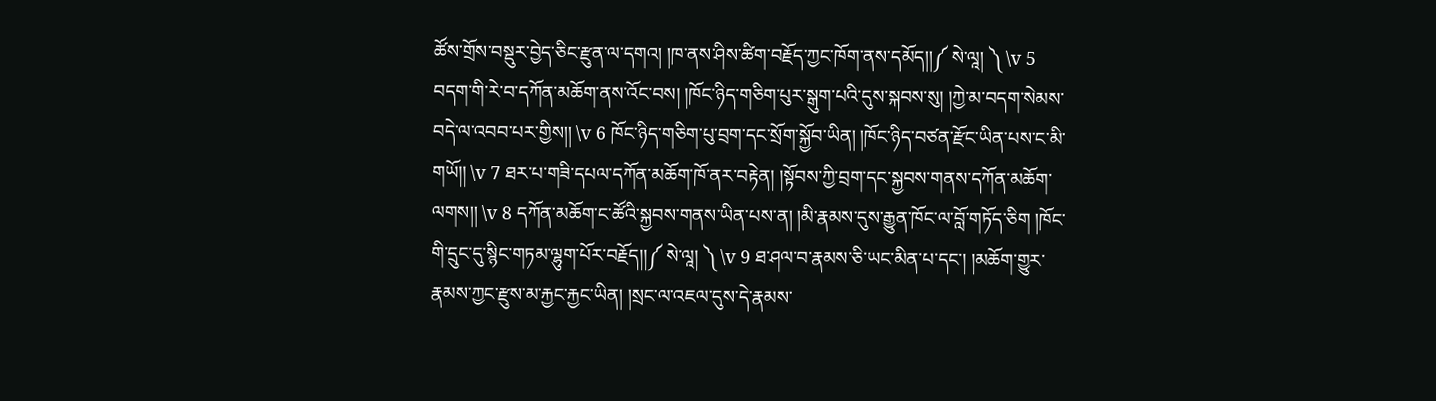ཚོས་གྲོས་བསྡུར་བྱེད་ཅིང་རྫུན་ལ་དགའ། །ཁ་ནས་ཤིས་ཚིག་བརྗོད་ཀྱང་ཁོག་ནས་དམོད།།༼ སེ་ལཱ། ༽ \v 5 བདག་གི་རེ་བ་དཀོན་མཆོག་ནས་འོང་བས། །ཁོང་ཉིད་གཅིག་པུར་སྒུག་པའི་དུས་སྐབས་སུ། །ཀྱེ་མ་བདག་སེམས་བདེ་ལ་འབབ་པར་གྱིས།། \v 6 ཁོང་ཉིད་གཅིག་པུ་བྲག་དང་སྲོག་སྐྱོབ་ཡིན། །ཁོང་ཉིད་བཙན་རྫོང་ཡིན་པས་ང་མི་གཡོ།། \v 7 ཐར་པ་གཟི་དཔལ་དཀོན་མཆོག་ཁོ་ནར་བརྟེན། །སྟོབས་ཀྱི་བྲག་དང་སྐྱབས་གནས་དཀོན་མཆོག་ལགས།། \v 8 དཀོན་མཆོག་ང་ཚོའི་སྐྱབས་གནས་ཡིན་པས་ན། །མི་རྣམས་དུས་རྒྱུན་ཁོང་ལ་བློ་གཏོད་ཅིག །ཁོང་གི་དྲུང་དུ་སྙིང་གཏམ་ལྷུག་པོར་བརྗོད།།༼ སེ་ལཱ། ༽ \v 9 ཐ་ཤལ་བ་རྣམས་ཅི་ཡང་མིན་པ་དང་། །མཆོག་གྱུར་རྣམས་ཀྱང་རྫུས་མ་རྐྱང་རྐྱང་ཡིན། །སྲང་ལ་འཇལ་དུས་དེ་རྣམས་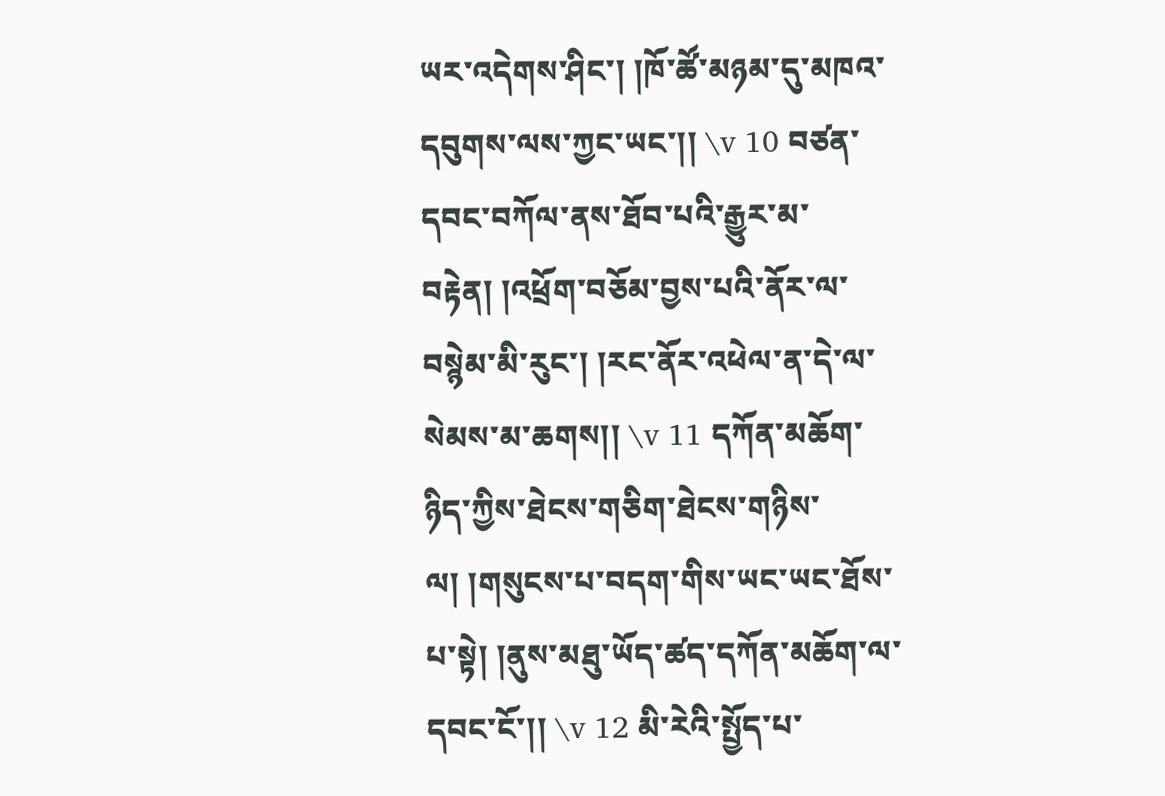ཡར་འདེགས་ཤིང་། །ཁོ་ཚོ་མཉམ་དུ་མཁའ་དབུགས་ལས་ཀྱང་ཡང་།། \v 10 བཙན་དབང་བཀོལ་ནས་ཐོབ་པའི་རྒྱུར་མ་བརྟེན། །འཕྲོག་བཅོམ་བྱས་པའི་ནོར་ལ་བསྙེམ་མི་རུང་། །རང་ནོར་འཕེལ་ན་དེ་ལ་སེམས་མ་ཆགས།། \v 11 དཀོན་མཆོག་ཉིད་ཀྱིས་ཐེངས་གཅིག་ཐེངས་གཉིས་ལ། །གསུངས་པ་བདག་གིས་ཡང་ཡང་ཐོས་པ་སྟེ། །ནུས་མཐུ་ཡོད་ཚད་དཀོན་མཆོག་ལ་དབང་ངོ་།། \v 12 མི་རེའི་སྤྱོད་པ་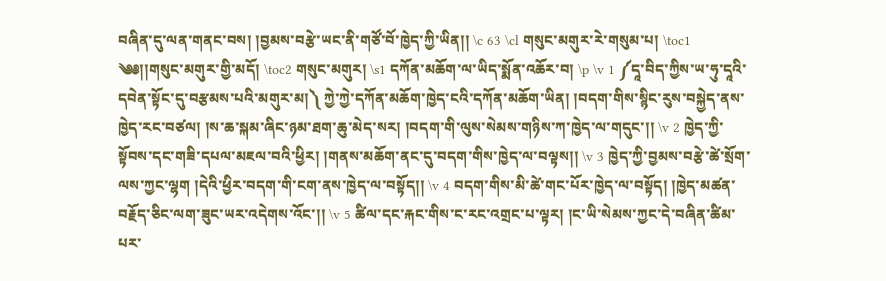བཞིན་དུ་ལན་གནང་བས། །བྱམས་བརྩེ་ཡང་ནི་གཙོ་བོ་ཁྱེད་ཀྱི་ཡིན།། \c 63 \cl གསུང་མགུར་རེ་གསུམ་པ། \toc1 ༄༅།།གསུང་མགུར་གྱི་མདོ། \toc2 གསུང་མགུར། \s1 དཀོན་མཆོག་ལ་ཡིད་སྨོན་འཆོར་བ། \p \v 1 ༼དཱ་བིད་ཀྱིས་ཡ་ཧུ་དཱའི་དབེན་སྟོང་དུ་བརྩམས་པའི་མགུར་མ།༽ ཀྱེ་ཀྱེ་དཀོན་མཆོག་ཁྱེད་ངའི་དཀོན་མཆོག་ཡིན། །བདག་གིས་སྙིང་རུས་བསྐྱེད་ནས་ཁྱེད་རང་བཙལ། །ས་ཆ་སྐམ་ཞིང་ཉམ་ཐག་ཆུ་མེད་སར། །བདག་གི་ལུས་སེམས་གཉིས་ཀ་ཁྱེད་ལ་གདུང་།། \v 2 ཁྱེད་ཀྱི་སྟོབས་དང་གཟི་དཔལ་མཇལ་བའི་ཕྱིར། །གནས་མཆོག་ནང་དུ་བདག་གིས་ཁྱེད་ལ་བལྟས།། \v 3 ཁྱེད་ཀྱི་བྱམས་བརྩེ་ཚེ་སྲོག་ལས་ཀྱང་ལྷག །དེའི་ཕྱིར་བདག་གི་ངག་ནས་ཁྱེད་ལ་བསྟོད།། \v 4 བདག་གིས་མི་ཚེ་གང་པོར་ཁྱེད་ལ་བསྟོད། །ཁྱེད་མཚན་བརྗོད་ཅིང་ལག་ཟུང་ཡར་འདེགས་འོང་།། \v 5 ཚིལ་དང་རྐང་གིས་ང་རང་འགྲང་པ་ལྟར། །ང་ཡི་སེམས་ཀྱང་དེ་བཞིན་ཚིམ་པར་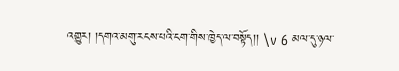འགྱུར། །དགའ་མགུ་རངས་པའི་ངག་གིས་ཁྱེད་ལ་བསྟོད།། \v 6 མལ་དུ་ཉལ་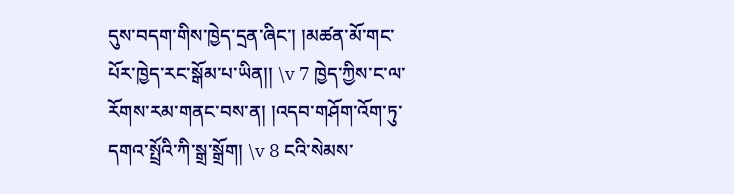དུས་བདག་གིས་ཁྱེད་དྲན་ཞིང་། །མཚན་མོ་གང་པོར་ཁྱེད་རང་སྒོམ་པ་ཡིན།། \v 7 ཁྱེད་ཀྱིས་ང་ལ་རོགས་རམ་གནང་བས་ན། །འདབ་གཤོག་འོག་ཏུ་དགའ་སྤྲོའི་ཀི་སྒྲ་སྒྲོག། \v 8 ངའི་སེམས་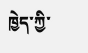ཁྱེད་ཀྱི་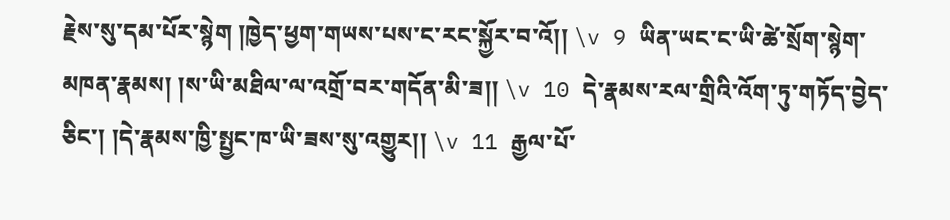རྗེས་སུ་དམ་པོར་སྙེག །ཁྱེད་ཕྱག་གཡས་པས་ང་རང་སྐྱོར་བ་འོ།། \v 9 ཡིན་ཡང་ང་ཡི་ཚེ་སྲོག་སྙེག་མཁན་རྣམས། །ས་ཡི་མཐིལ་ལ་འགྲོ་བར་གདོན་མི་ཟ།། \v 10 དེ་རྣམས་རལ་གྲིའི་འོག་ཏུ་གཏོད་བྱེད་ཅིང་། །དེ་རྣམས་ཁྱི་སྤྱང་ཁ་ཡི་ཟས་སུ་འགྱུར།། \v 11 རྒྱལ་པོ་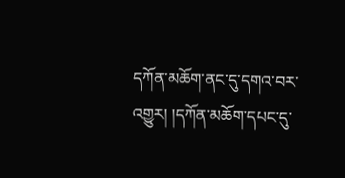དཀོན་མཆོག་ནང་དུ་དགའ་བར་འགྱུར། །དཀོན་མཆོག་དཔང་དུ་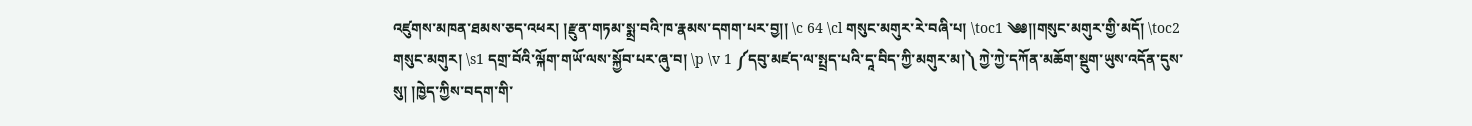འཛུགས་མཁན་ཐམས་ཅད་འཕར། །རྫུན་གཏམ་སྨྲ་བའི་ཁ་རྣམས་དགག་པར་བྱ།། \c 64 \cl གསུང་མགུར་རེ་བཞི་པ། \toc1 ༄༅།།གསུང་མགུར་གྱི་མདོ། \toc2 གསུང་མགུར། \s1 དགྲ་བོའི་ལྐོག་གཡོ་ལས་སྐྱོབ་པར་ཞུ་བ། \p \v 1 ༼དབུ་མཛད་ལ་སྤྲད་པའི་དཱ་བིད་ཀྱི་མགུར་མ།༽ ཀྱེ་ཀྱེ་དཀོན་མཆོག་སྡུག་ཡུས་འདོན་དུས་སུ། །ཁྱེད་ཀྱིས་བདག་གི་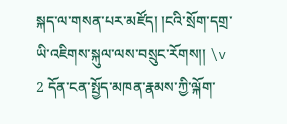སྐད་ལ་གསན་པར་མཛོད། །ངའི་སྲོག་དགྲ་ཡི་འཇིགས་སྐུལ་ལས་བསྲུང་རོགས།། \v 2 དོན་ངན་སྤྱོད་མཁན་རྣམས་ཀྱི་ལྐོག་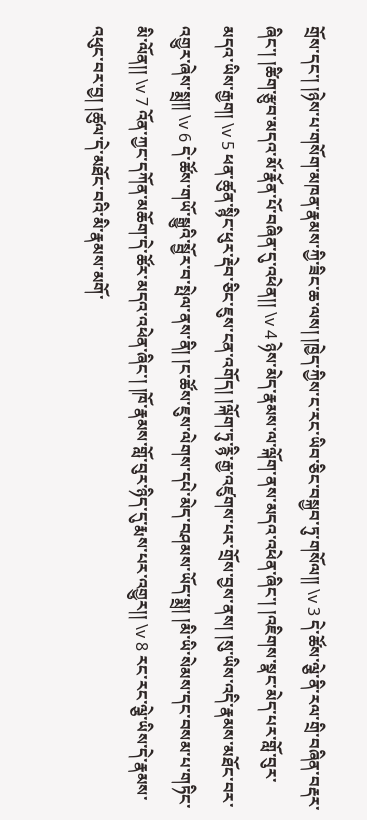གྲོས་དང་། །ཉེས་པ་གསོག་མཁན་རྣམས་ཀྱི་ཟིང་ཆ་ལས། །ཁྱེད་ཀྱིས་ང་རང་ཡིབ་ཅིང་བསྐྱབ་ཏུ་གསོལ།། \v 3 དེ་ཚོས་ལྕེ་ནི་རལ་གྲི་བཞིན་བརྡར་ཞིང་། །ཚིག་རྩུབ་མདའ་མོ་རྣོན་པོ་བཞིན་དུ་འཕེན།། \v 4 ཉེས་མེད་རྣམས་ལ་ལྐོག་ནས་མདའ་འཕེན་ཞིང་། །འཇིགས་སྣང་མེད་པར་གློ་བུར་མདའ་ཡིས་རྒྱག། \v 5 ཕན་ཚུན་སྙིང་ཕུར་རྡེབ་ཅིང་ཇུས་ངན་འགོད། །ལྐོག་ཏུ་རྙི་རྒྱ་འཛུགས་པར་གྲོས་བྱས་ནས། །སུ་ཡིས་འདི་རྣམས་མཐོང་བར་འགྱུར་ཞེས་སྨྲ།། \v 6 དེ་ཚོས་གཡོ་སྒྱུའི་སྦྱོར་བ་སྤེལ་ནས་ནི། །ང་ཚོས་ཇུས་ལེགས་དཔེ་མེད་བཤམས་ཡོད་སྨྲ། །མི་ཡི་སེམས་དང་བསམ་པ་གཏིང་མི་ལོན།། \v 7 འོན་ཀྱང་དཀོན་མཆོག་དེ་ཚོར་མདའ་འཕེན་ཞིང་། །ཁོ་རྣམས་གློ་བུར་ཉིད་དུ་རྨས་པར་འགྱུར།། \v 8 རང་རང་ལྕེ་ཡིས་དེ་རྣམས་འཕུང་བར་བྱ། །ཚུལ་དེ་མཐོང་བའི་མི་རྣམས་མགོ་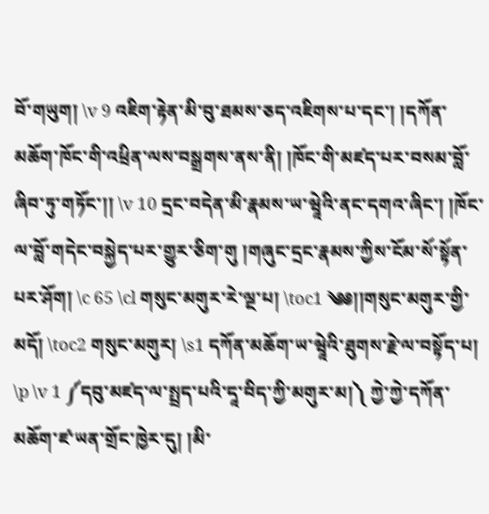བོ་གཡུག། \v 9 འཇིག་རྟེན་མི་བུ་ཐམས་ཅད་འཇིགས་པ་དང་། །དཀོན་མཆོག་ཁོང་གི་འཕྲིན་ལས་བསྒྲགས་ནས་ནི། །ཁོང་གི་མཛད་པར་བསམ་བློ་ཞིབ་ཏུ་གཏོང་།། \v 10 དྲང་བདེན་མི་རྣམས་ཡ་ཝཱེའི་ནང་དགའ་ཞིང་། །ཁོང་ལ་བློ་གདེང་བསྐྱེད་པར་གྱུར་ཅིག་གུ །གཞུང་དྲང་རྣམས་ཀྱིས་ངོམ་སོ་སྟོན་པར་ཤོག། \c 65 \cl གསུང་མགུར་རེ་ལྔ་པ། \toc1 ༄༅།།གསུང་མགུར་གྱི་མདོ། \toc2 གསུང་མགུར། \s1 དཀོན་མཆོག་ཡ་ཝཱེའི་ཐུགས་རྗེ་ལ་བསྟོད་པ། \p \v 1 ༼དབུ་མཛད་ལ་སྤྲད་པའི་དཱ་བིད་ཀྱི་མགུར་མ།༽ ཀྱེ་ཀྱེ་དཀོན་མཆོག་ཛ་ཡན་གྲོང་ཁྱེར་དུ། །མི་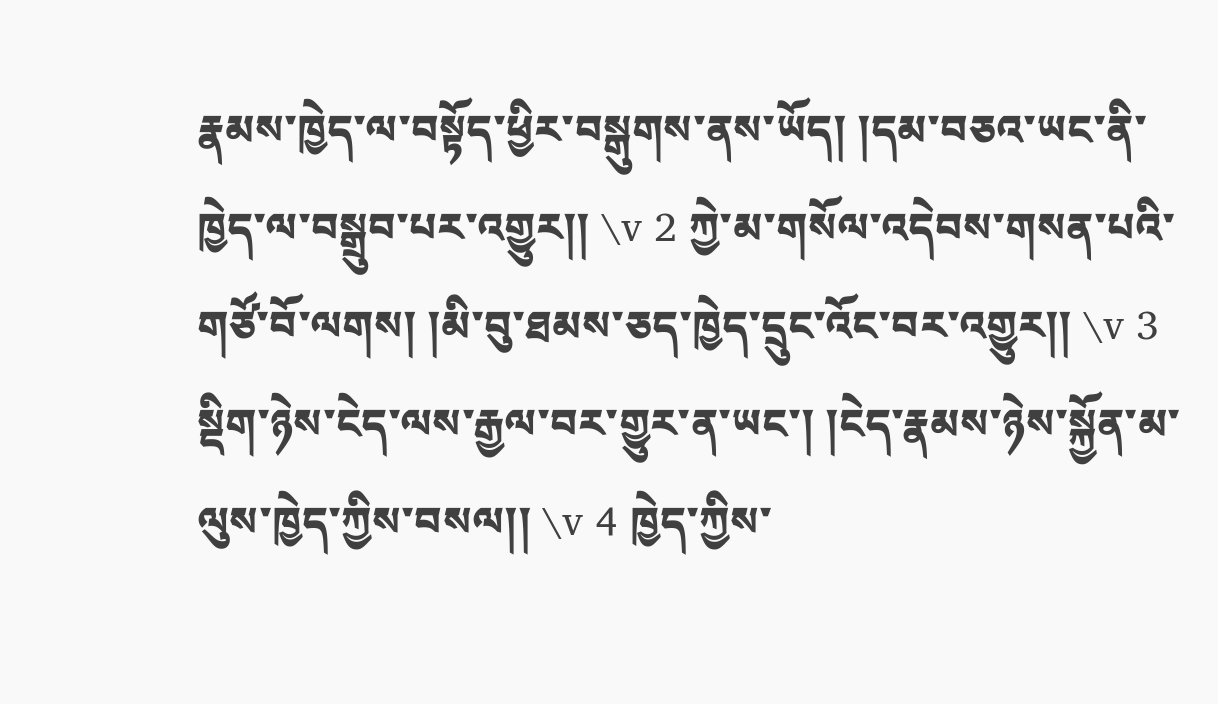རྣམས་ཁྱེད་ལ་བསྟོད་ཕྱིར་བསྒུགས་ནས་ཡོད། །དམ་བཅའ་ཡང་ནི་ཁྱེད་ལ་བསྒྲུབ་པར་འགྱུར།། \v 2 ཀྱེ་མ་གསོལ་འདེབས་གསན་པའི་གཙོ་བོ་ལགས། །མི་བུ་ཐམས་ཅད་ཁྱེད་དྲུང་འོང་བར་འགྱུར།། \v 3 སྡིག་ཉེས་ངེད་ལས་རྒྱལ་བར་གྱུར་ན་ཡང་། །ངེད་རྣམས་ཉེས་སྐྱོན་མ་ལུས་ཁྱེད་ཀྱིས་བསལ།། \v 4 ཁྱེད་ཀྱིས་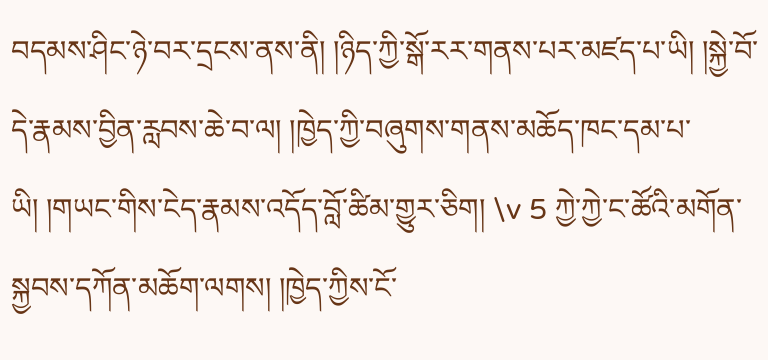བདམས་ཤིང་ཉེ་བར་དྲངས་ནས་ནི། །ཉིད་ཀྱི་སྒོ་རར་གནས་པར་མཛད་པ་ཡི། །སྐྱེ་བོ་དེ་རྣམས་བྱིན་རླབས་ཆེ་བ་ལ། །ཁྱེད་ཀྱི་བཞུགས་གནས་མཆོད་ཁང་དམ་པ་ཡི། །གཡང་གིས་ངེད་རྣམས་འདོད་བློ་ཚིམ་གྱུར་ཅིག། \v 5 ཀྱེ་ཀྱེ་ང་ཚོའི་མགོན་སྐྱབས་དཀོན་མཆོག་ལགས། །ཁྱེད་ཀྱིས་ངོ་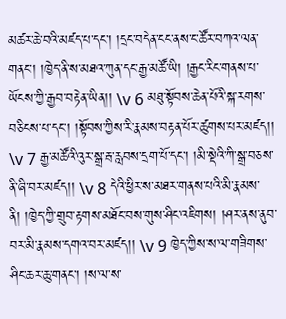མཚར་ཆེ་བའི་མཛད་པ་དང་། །དྲང་བདེན་ངང་ནས་ང་ཚོར་བཀའ་ལན་གནང་། །ཁྱེད་ནི་ས་མཐའ་ཀུན་དང་རྒྱ་མཚོ་ཡི། །རྒྱང་རིང་གནས་པ་ཡོངས་ཀྱི་རྒྱབ་བརྟེན་ཡིན།། \v 6 མཐུ་སྟོབས་ཆེན་པོའི་སྐ་རགས་བཅིངས་པ་དང་། །སྟོབས་ཀྱིས་རི་རྣམས་བརྟན་པོར་ཚུགས་པར་མཛད།། \v 7 རྒྱ་མཚོའི་འུར་སྒྲ་རྦ་རླབས་དྲག་པོ་དང་། །མི་སྡེའི་ཀི་སྒྲ་བཅས་ནི་ཞི་བར་མཛད།། \v 8 དེའི་ཕྱིར་ས་མཐར་གནས་པའི་མི་རྣམས་ནི། །ཁྱེད་ཀྱི་གྲུབ་རྟགས་མཐོང་བས་གུས་ཤིང་འཇིགས། །ཤར་ནས་ནུབ་བར་མི་རྣམས་དགའ་བར་མཛད།། \v 9 ཁྱེད་ཀྱིས་ས་ལ་གཟིགས་ཤིང་ཆར་ཆུ་གནང་། །ས་ལ་ས་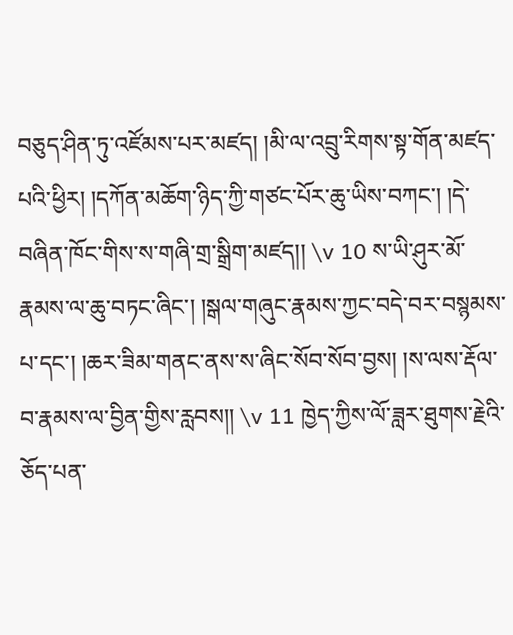བཅུད་ཤིན་ཏུ་འཛོམས་པར་མཛད། །མི་ལ་འབྲུ་རིགས་སྟ་གོན་མཛད་པའི་ཕྱིར། །དཀོན་མཆོག་ཉིད་ཀྱི་གཙང་པོར་ཆུ་ཡིས་བཀང་། །དེ་བཞིན་ཁོང་གིས་ས་གཞི་གྲ་སྒྲིག་མཛད།། \v 10 ས་ཡི་ཤུར་མོ་རྣམས་ལ་ཆུ་བཏང་ཞིང་། །སྒལ་གཞུང་རྣམས་ཀྱང་བདེ་བར་བསྙམས་པ་དང་། །ཆར་ཟིམ་གནང་ནས་ས་ཞིང་སོབ་སོབ་བྱས། །ས་ལས་རྡོལ་བ་རྣམས་ལ་བྱིན་གྱིས་རླབས།། \v 11 ཁྱེད་ཀྱིས་ལོ་ཟླར་ཐུགས་རྗེའི་ཅོད་པན་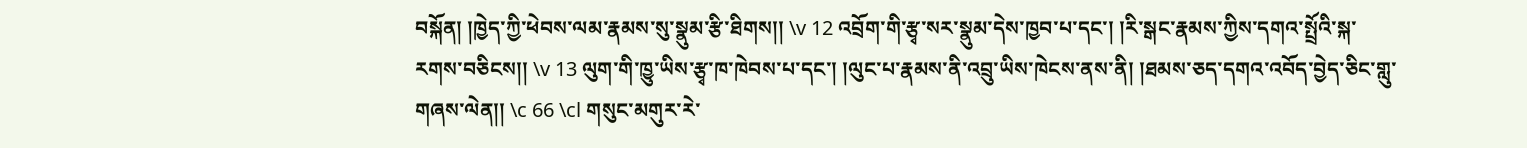བསྐོན། །ཁྱེད་ཀྱི་ཕེབས་ལམ་རྣམས་སུ་སྣུམ་རྩི་ཐིགས།། \v 12 འབྲོག་གི་རྩྭ་སར་སྣུམ་དེས་ཁྱབ་པ་དང་། །རི་སྒང་རྣམས་ཀྱིས་དགའ་སྤྲོའི་སྐ་རགས་བཅིངས།། \v 13 ལུག་གི་ཁྱུ་ཡིས་རྩྭ་ཁ་ཁེབས་པ་དང་། །ལུང་པ་རྣམས་ནི་འབྲུ་ཡིས་ཁེངས་ནས་ནི། །ཐམས་ཅད་དགའ་འབོད་བྱེད་ཅིང་གླུ་གཞས་ལེན།། \c 66 \cl གསུང་མགུར་རེ་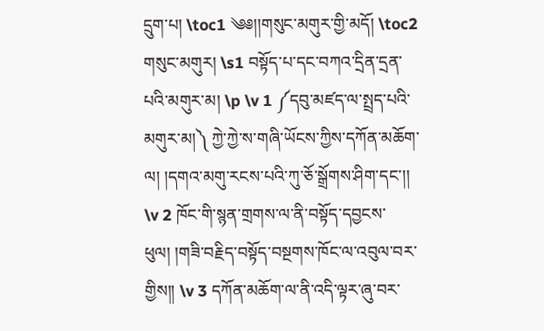དྲུག་པ། \toc1 ༄༅།།གསུང་མགུར་གྱི་མདོ། \toc2 གསུང་མགུར། \s1 བསྟོད་པ་དང་བཀའ་དྲིན་དྲན་པའི་མགུར་མ། \p \v 1 ༼དབུ་མཛད་ལ་སྤྲད་པའི་མགུར་མ།༽ ཀྱེ་ཀྱེ་ས་གཞི་ཡོངས་ཀྱིས་དཀོན་མཆོག་ལ། །དགའ་མགུ་རངས་པའི་ཀུ་ཅོ་སྒྲོགས་ཤིག་དང་།། \v 2 ཁོང་གི་སྙན་གྲགས་ལ་ནི་བསྟོད་དབྱངས་ཕུལ། །གཟི་བརྗིད་བསྟོད་བསྔགས་ཁོང་ལ་འབུལ་བར་གྱིས།། \v 3 དཀོན་མཆོག་ལ་ནི་འདི་ལྟར་ཞུ་བར་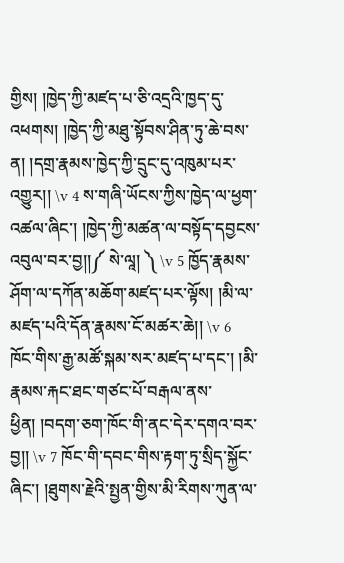གྱིས། །ཁྱེད་ཀྱི་མཛད་པ་ཅི་འདྲའི་ཁྱད་དུ་འཕགས། །ཁྱེད་ཀྱི་མཐུ་སྟོབས་ཤིན་ཏུ་ཆེ་བས་ན། །དགྲ་རྣམས་ཁྱེད་ཀྱི་དྲུང་དུ་འཁུམ་པར་འགྱུར།། \v 4 ས་གཞི་ཡོངས་ཀྱིས་ཁྱེད་ལ་ཕྱག་འཚལ་ཞིང་། །ཁྱེད་ཀྱི་མཚན་ལ་བསྟོད་དབྱངས་འབུལ་བར་བྱ།།༼ སེ་ལཱ། ༽ \v 5 ཁྱོད་རྣམས་ཤོག་ལ་དཀོན་མཆོག་མཛད་པར་ལྟོས། །མི་ལ་མཛད་པའི་དོན་རྣམས་ངོ་མཚར་ཆེ།། \v 6 ཁོང་གིས་རྒྱ་མཚོ་སྐམ་སར་མཛད་པ་དང་། །མི་རྣམས་རྐང་ཐང་གཙང་པོ་བརྒལ་ནས་ཕྱིན། །བདག་ཅག་ཁོང་གི་ནང་དེར་དགའ་བར་བྱ།། \v 7 ཁོང་གི་དབང་གིས་རྟག་ཏུ་སྲིད་སྐྱོང་ཞིང་། །ཐུགས་རྗེའི་སྤྱན་གྱིས་མི་རིགས་ཀུན་ལ་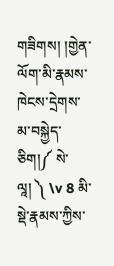གཟིགས། །གྱེན་ལོག་མི་རྣམས་ཁེངས་དྲེགས་མ་བསྐྱེད་ཅིག།༼ སེ་ལཱ། ༽ \v 8 མི་སྡེ་རྣམས་ཀྱིས་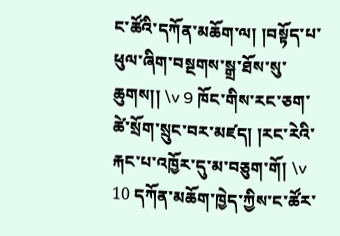ང་ཚོའི་དཀོན་མཆོག་ལ། །བསྟོད་པ་ཕུལ་ཞིག་བསྔགས་སྒྲ་ཐོས་སུ་ཆུགས།། \v 9 ཁོང་གིས་རང་ཅག་ཚེ་སྲོག་སྲུང་བར་མཛད། །རང་རེའི་རྐང་པ་འཁྱོར་དུ་མ་བཅུག་གོ། \v 10 དཀོན་མཆོག་ཁྱེད་ཀྱིས་ང་ཚོར་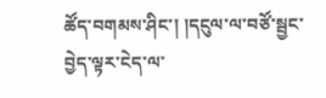ཚོད་བགམས་ཤིང་། །དངུལ་ལ་བཙོ་སྦྱང་བྱེད་ལྟར་ངེད་ལ་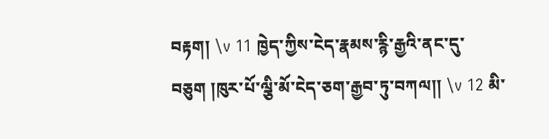བརྟག། \v 11 ཁྱེད་ཀྱིས་ངེད་རྣམས་རྙི་རྒྱའི་ནང་དུ་བཅུག །ཁུར་པོ་ལྕི་མོ་ངེད་ཅག་རྒྱབ་ཏུ་བཀལ།། \v 12 མི་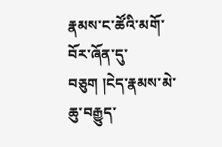རྣམས་ང་ཚོའི་མགོ་བོར་ཞོན་དུ་བཅུག །ངེད་རྣམས་མེ་ཆུ་བརྒྱུད་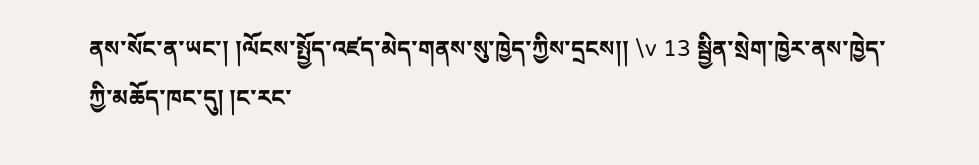ནས་སོང་ན་ཡང་། །ལོངས་སྤྱོད་འཛད་མེད་གནས་སུ་ཁྱེད་ཀྱིས་དྲངས།། \v 13 སྦྱིན་སྲེག་ཁྱེར་ནས་ཁྱེད་ཀྱི་མཆོད་ཁང་དུ། །ང་རང་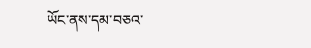ཡོང་ནས་དམ་བཅའ་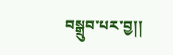བསྒྲུབ་པར་བྱ།།